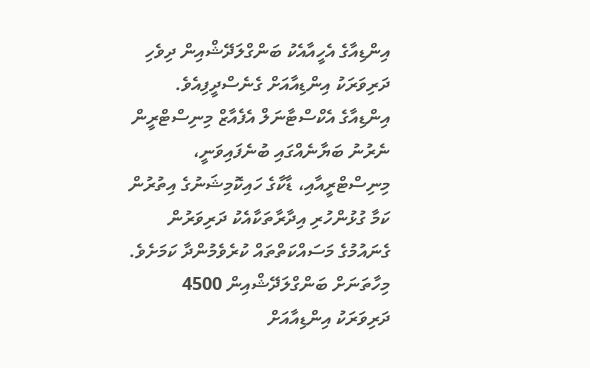އިންޑިއާގެ އެހީއާއެކު ބަންގްލަދޭޝްއިން ދިވެހި ދަރިވަރަކު އިންޑިއާއަށް ގެނެސްދީފިއެވެ.
އިންޑިއާގެ އެކްސްޓާނަލް އެފެއާޒް މިނިސްޓްރީން ނެރުނު ބަޔާނެއްގައި ބުނެފައިވަނީ، މިނިސްޓްރީއާއި، ޑާކާގެ ހައިކޮމިޝަނުގެ އިތުރުން ކަމާ ގުޅުންހުރި އިދާރާތަކާއެކު ދަރިވަރުން ގެނައުމުގެ މަސައްކަތްތައް ކުރެވެމުންދާ ކަމަށެވެ.
މިހާތަނަށް ބަންގްލަދޭޝްއިން 4500 ދަރިވަރަކު އިންޑިއާއަށް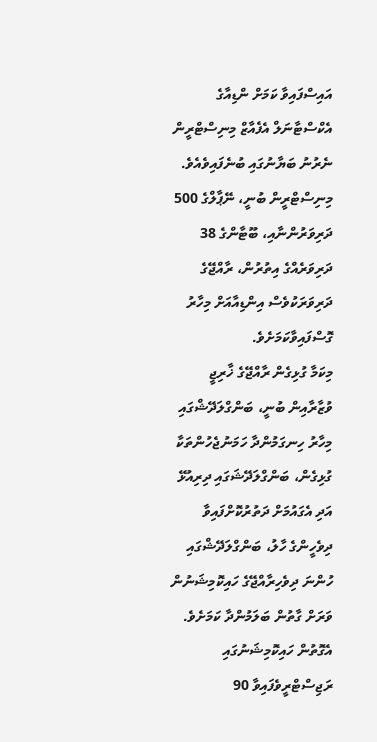އައިސްފައިވާ ކަމަށް ންޑިއާގެ އެކްސްޓާނަލް އެފެއާޒް މިނިސްޓްރީން ނެރުނު ބަޔާނުގައި ބުނެފައިވެއެވެ.
މިނިސްޓްރީން ބުނީ، ނޭޕާލްގެ 500 ދަރިވަރުންނާއި، ބޫޓާންގެ 38 ދަރިވަރެއްގެ އިތުރުން، ރާއްޖޭގެ ދަރިވަރަކުވެސް އިންޑިއާއަށް މިހާރު ގޮސްފައިވާކަމަށެވެ.
މިކަމާ ގުޅިގެން ރާއްޖޭގެ ޚާރިޖީ ވުޒާރާއިން ބުނީ، ބަންގްލަދޭޝްގައި މިހާރު ހިނގަމުންދާ ހަމަނުޖެހުންތަކާ ގުޅިގެން، ބަންގްލަދޭޝަގައި ދިރިއުޅޭ އަދި އެގައުމަށް ދަތުރުކޮށްފައިވާ ދިވެހީންގެ ހާލު، ބަންގްލަދޭޝްގައި ހުންނަ ދިވެހިރާއްޖޭގެ ހައިކޮމިޝަނުން ވަރަށް ގާތުން ބަލަމުންދާ ކަމަށެވެ.
އެގޮތުން ހައިކޮމިޝަނުގައި ރަޖިސްޓްރީވެފައިވާ 90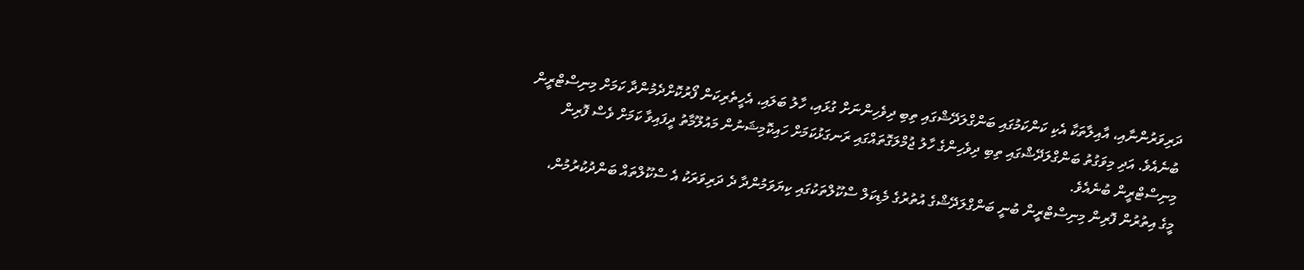ދަރިވަރުންނާއި، އާއިލާތަކާ އެކި ކަންކަމުގައި ބަންގްލަދޭޝްގައި ތިބި ދިވެހިންނަށް ގުޅައި، ހާލު ބަލައި، އެހީތެރިކަން ފޯރުކޮށްދެމުންދާ ކަމަށް މިނިސްޓްރީން ބުނެއެވެ. އަދި މިވަގުތު ބަންގްލަދޭޝްގައި ތިބި ދިވެހިންގެ ހާލު ޖުމްލަގޮތައްގައި ރަނގަޅުކަމަށް ހައިކޮމިޝަނުން މައުލޫމާތު ދީފައިވާ ކަމަށް ވެސް ފޮރިން މިނިސްޓްރީން ބުނެއެވެ.
މީގެ އިތުރުން ފޮރިން މިނިސްޓްރީން ބުނީ ބަންގްލަދޭޝްގެ އުތުރުގެ މެޑިކަލް ސްކޫލްތަކުގައި ކިޔަވަމުންދާ ދެ ދަރިވަރަކު އެ ސްކޫލްތައް ބަންދުކުރުމުން،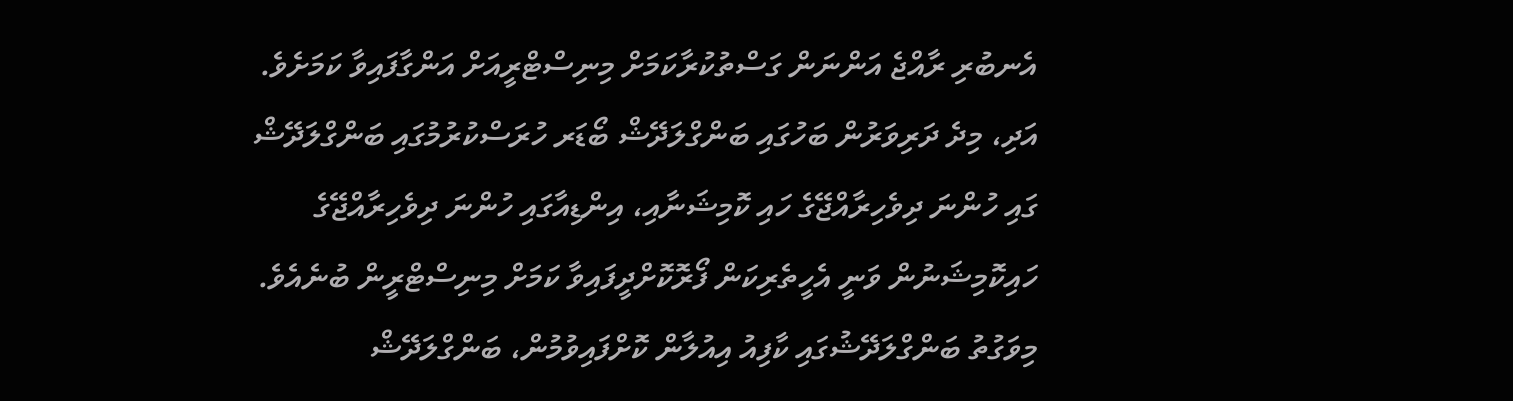އެނބުރި ރާއްޖެ އަންނަން ގަސްތުކުރާކަމަށް މިނިސްޓްރީއަށް އަންގާފައިވާ ކަމަށެވެ. އަދި، މިދެ ދަރިވަރުން ބަހުގައި ބަންގްލަދޭޝް ބޯޑަރ ހުރަސްކުރުމުގައި ބަންގްލަދޭޝް ގައި ހުންނަ ދިވެހިރާއްޖޭގެ ހައި ކޮމިޝަނާއި، އިންޑިއާގައި ހުންނަ ދިވެހިރާއްޖޭގެ ހައިކޮމިޝަނުން ވަނީ އެހީތެރިކަން ފޯރޮކޮށްދީފައިވާ ކަމަށް މިނިސްޓްރީން ބުނެއެވެ.
މިވަގުތު ބަންގްލަދޭޝުގައި ކާފިއު އިއުލާން ކޮށްފައިވުމުން، ބަންގްލަދޭޝް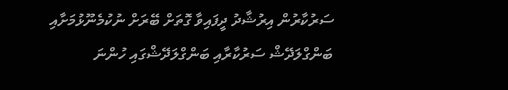ސަރުކާރުން އިރުޝާދު ދީފައިވާ ގޮތަށް ބޭރަށް ނުކުމެނޫޅުމަށާއި ބަންގްލަދޭޝް ސަރުކާރާއި ބަންގްލަދޭޝްގައި ހުންނަ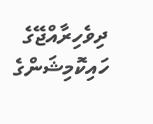ދިވެހިރާއްޖޭގެ ހައިކޮމިޝަންގެ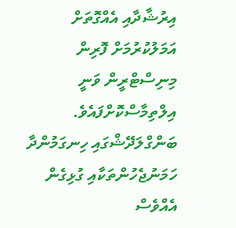އިރުޝާދާއި އެއްގޮތަށް އަމަލުކުރުމަށް ފޮރިން މިނިސްޓްރީން ވަނީ އިލްތިމާސްކޮށްފައެވެ.
ބަންގްލަދޭޝްގައި ހިނގަމުންދާ ހަމަނުޖެހުންތަކާއި ގުޅިގެން އެއްވެސް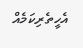އެހީތެރިކަމެއް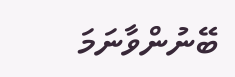ބޭނުންވާނަމަ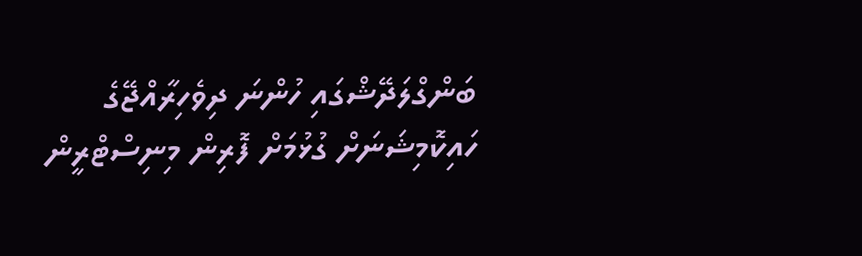ބަންގްލަދޭޝްގައި ހުންނަ ދިވެހިރާއްޖޭގެ ހައިކޮމިޝަނަށް ގުޅުމަށް ފޮރިން މިނިސްޓްރީން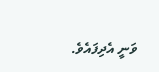ވަނީ އެދިފައެވެ.